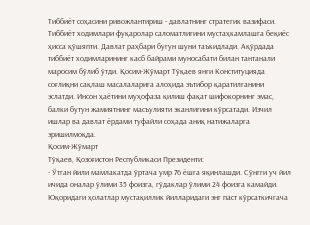Тиббиёт соҳасини ривожлантириш - давлатнинг стратегик вазифаси. Тиббиёт ходимлари фуқаролар саломатлигини мустаҳкамлашга беқиёс ҳисса қўшяпти. Давлат раҳбари бугун шуни таъкидлади. Ақўрдада тиббиёт ходимларининг касб байрами муносабати билан тантанали маросим бўлиб ўтди. Қосим-Жўмарт Тўқаев янги Конституцияда соғлиқни сақлаш масалаларига алоҳида эътибор қаратилганини эслатди. Инсон ҳаётини муҳофаза қилиш фақат шифокорнинг эмас, балки бутун жамиятнинг масъулияти эканлигини кўрсатади. Изчил ишлар ва давлат ёрдами туфайли соҳада аниқ натижаларга эришилмоқда.
Қосим-Жўмарт
Тўқаев, Қозоғистон Республикаси Президенти:
- Ўтган йили мамлакатда ўртача умр 76 ёшга яқинлашди. Сўнгги уч йил ичида оналар ўлими 35 фоизга, гўдаклар ўлими 24 фоизга камайди. Юқоридаги ҳолатлар мустақиллик йилларидаги энг паст кўрсаткичгача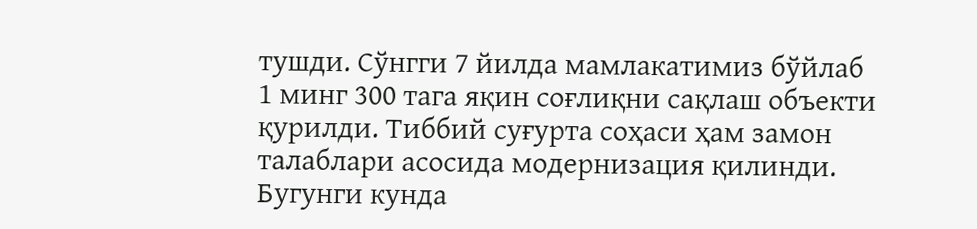тушди. Сўнгги 7 йилда мамлакатимиз бўйлаб 1 минг 300 тага яқин соғлиқни сақлаш объекти қурилди. Тиббий суғурта соҳаси ҳам замон талаблари асосида модернизация қилинди.
Бугунги кунда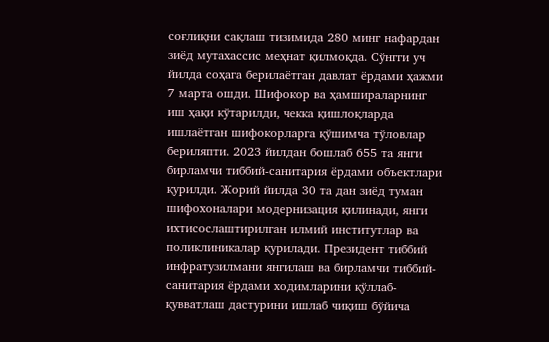соғлиқни сақлаш тизимида 280 минг нафардан зиёд мутахассис меҳнат қилмоқда. Сўнгги уч йилда соҳага берилаётган давлат ёрдами ҳажми 7 марта ошди. Шифокор ва ҳамшираларнинг иш ҳақи кўтарилди, чекка қишлоқларда ишлаётган шифокорларга қўшимча тўловлар бериляпти. 2023 йилдан бошлаб 655 та янги бирламчи тиббий-санитария ёрдами объектлари қурилди. Жорий йилда 30 та дан зиёд туман шифохоналари модернизация қилинади, янги ихтисослаштирилган илмий институтлар ва поликлиникалар қурилади. Президент тиббий инфратузилмани янгилаш ва бирламчи тиббий-санитария ёрдами ходимларини қўллаб-қувватлаш дастурини ишлаб чиқиш бўйича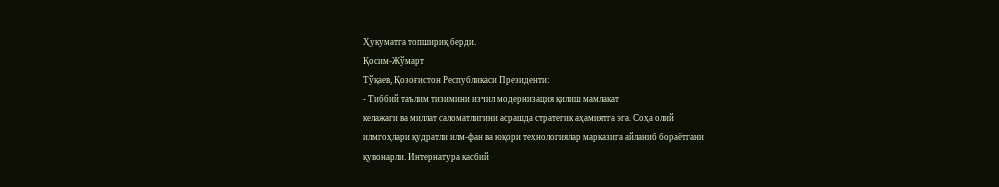Ҳукуматга топшириқ берди.
Қосим-Жўмарт
Тўқаев, Қозоғистон Республикаси Президенти:
- Тиббий таълим тизимини изчил модернизация қилиш мамлакат
келажаги ва миллат саломатлигини асрашда стратегик аҳамиятга эга. Соҳа олий
илмгоҳлари қудратли илм-фан ва юқори технологиялар марказига айланиб бораётгани
қувонарли. Интернатура касбий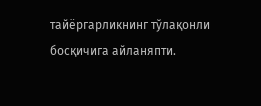тайёргарликнинг тўлақонли босқичига айланяпти.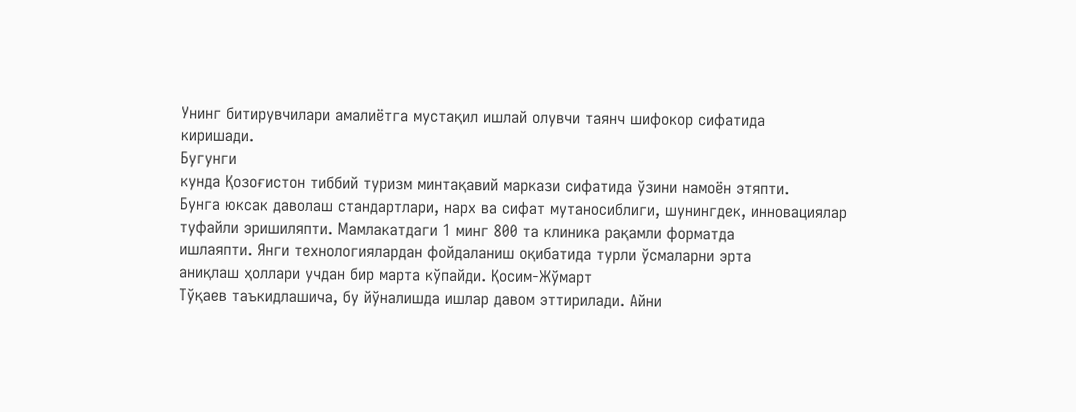Унинг битирувчилари амалиётга мустақил ишлай олувчи таянч шифокор сифатида
киришади.
Бугунги
кунда Қозоғистон тиббий туризм минтақавий маркази сифатида ўзини намоён этяпти.
Бунга юксак даволаш стандартлари, нарх ва сифат мутаносиблиги, шунингдек, инновациялар
туфайли эришиляпти. Мамлакатдаги 1 минг 800 та клиника рақамли форматда
ишлаяпти. Янги технологиялардан фойдаланиш оқибатида турли ўсмаларни эрта
аниқлаш ҳоллари учдан бир марта кўпайди. Қосим-Жўмарт
Тўқаев таъкидлашича, бу йўналишда ишлар давом эттирилади. Айни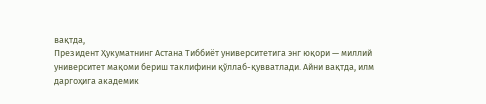вақтда,
Президент Ҳукуматнинг Астана Тиббиёт университетига энг юқори — миллий
университет мақоми бериш таклифини қўллаб-қувватлади. Айни вақтда, илм
даргоҳига академик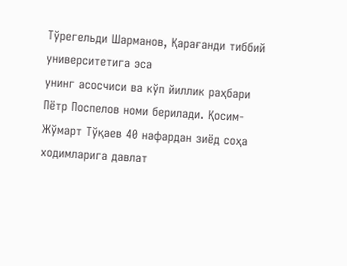Тўрегельди Шарманов, Қарағанди тиббий университетига эса
унинг асосчиси ва кўп йиллик раҳбари Пётр Поспелов номи берилади. Қосим-Жўмарт Тўқаев 40 нафардан зиёд соҳа
ходимларига давлат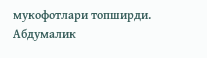мукофотлари топширди.
Абдумалик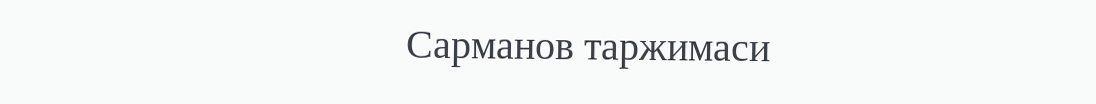Сарманов таржимаси